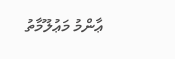ޢާންމު މަޢުލޫމާތު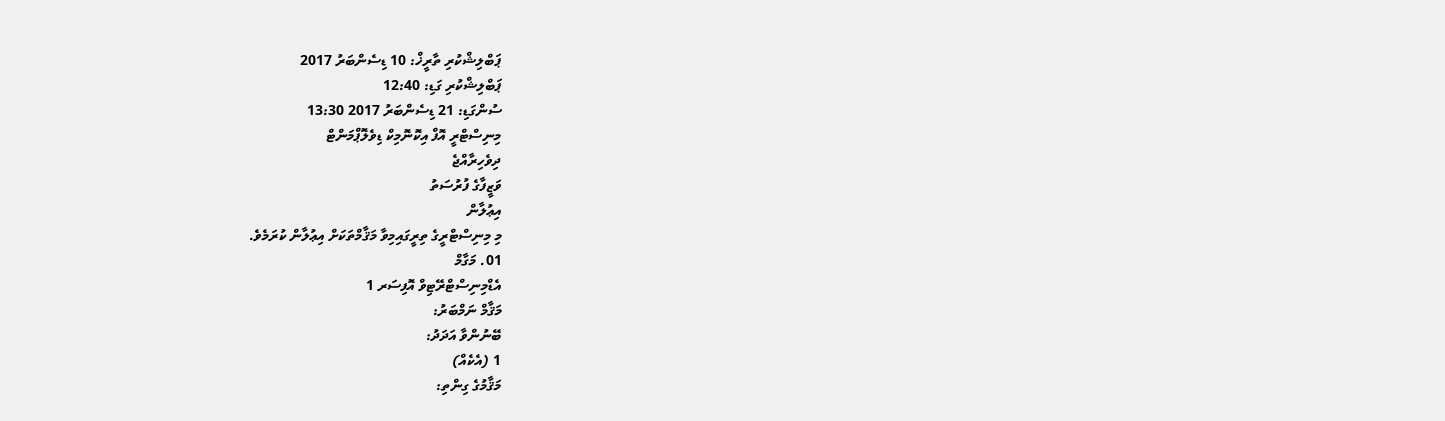ޕަބްލިޝްކުރި ތާރީޚް: 10 ޑިސެންބަރު 2017
ޕަބްލިޝްކުރި ގަޑި: 12:40
ސުންގަޑި: 21 ޑިސެންބަރު 2017 13:30
މިނިސްޓްރީ އޮފް އިކޮނޮމިކް ޑިވެލޮޕްމަންޓް
ދިވެހިރާއްޖެ
ވަޒީފާގެ ފުރުސަތު
އިޢުލާން
މި މިނިސްޓްރީގެ ތިރީގައިމިވާ މަޤާމްތަކަށް އިޢުލާން ކުރަމެވެ.
01. މަގާމް
އެޑްމިނިސްޓްރޭޓިވް އޮފިސަރ 1
މަޤާމް ނަމްބަރު:
ބޭނުންވާ އަދަދު:
1 (އެކެއް)
މަޤާމުގެ ގިންތި: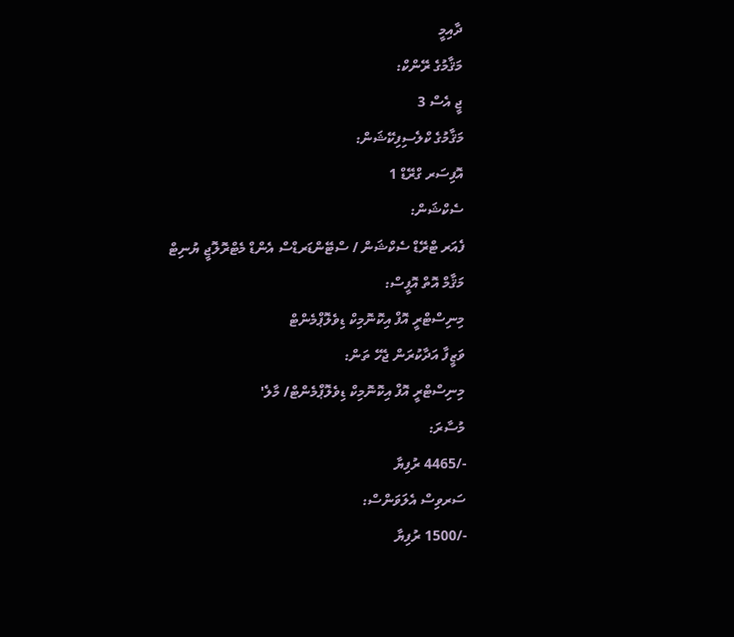ދާއިމީ
މަޤާމުގެ ރޭންކް:
ޖީ އެސް 3
މަޤާމުގެ ކްލެސިފިކޭޝަން:
އޮފިސަރ ގްރޭޑް 1
ސެކްޝަން:
ފެއަރ ޓްރޭޑް ސެކްޝަން / ސްޓޭންޑަރޑްސް އެންޑް މެޓްރޮލޮޖީ ޔުނިޓް
މަޤާމް އޮތް އޮފީސް:
މިނިސްޓްރީ އޮފް އިކޮނޮމިކް ޑިވެލޮޕްމެންޓް
ވަޒީފާ އަދާކުރަން ޖެހޭ ތަން:
މިނިސްޓްރީ އޮފް އިކޮނޮމިކް ޑިވެލޮޕްމެންޓް/ މާލެ'
މުސާރަ:
-/4465 ރުފިޔާ
ސަރވިސް އެލަވަންސް:
-/1500 ރުފިޔާ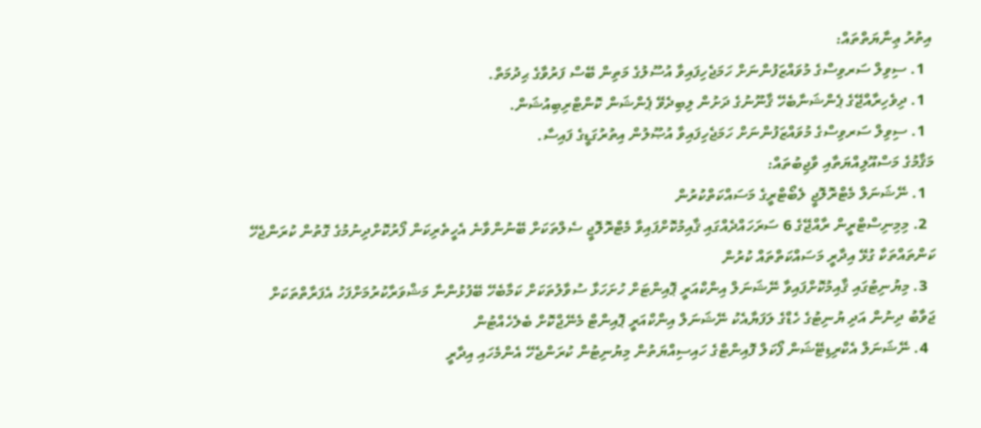އިތުރު ޢިނާޔަތްތައް:
  1. ސިވިލް ސަރވިސްގެ މުވައްޒަފުންނަށް ހަމަޖެހިފައިވާ އުސޫލުގެ މަތިން ބޭސް ފަރުވާގެ ޙިދުމަތް.
  1. ދިވެހިރާއްޖޭގެ ޕެންޝަނާބެހޭ ޤާނޫނުގެ ދަށުން ލިބިދެވޭ ޕެންޝަން ކޮންޓްރިބިއުޝަން.
  1. ސިވިލް ސަރވިސްގެ މުވައްޒަފުންނަށް ހަމަޖެހިފައިވާ އުޞޫލުން އިތުރުގަޑީގެ ފައިސާ.
މަޤާމުގެ މަސްއޫލިއްޔަތާއި ވާޖިބުތައް:
  1. ނޭޝަނަލް މެޓްރޮލޮޖީ ލެބޯޓްރީގެ މަސައްކަތްކުރުން
  2. މިމިނިސްޓްރީން ރާއްޖޭގެ 6 ސަރަހައްދެއްގައި ޤާއިމުކޮށްފައިވާ މެޓްރޮލޮޖީ ސެލްތަކަށް ބޭނުންވާނެ އެހީތެރިކަން ފޯރުކޮށްދިނުމުގެ ގޮތުން ކުރަންޖެހޭ ކަންތައްތަކާ ގުޅޭ އިދާރީ މަސައްކަތްތައް ކުރުން
  3. މިޔުނިޓުގައި ޤާއިމުކޮށްފައިވާ ނޭޝަނަލް އިންކްއަރީ ޕޮއިންޓަށް ހުށަހަޅާ ސުވާލުތަކަށް ކަމާބެހޭ ބޭފުޅުންނާ މަޝްވަރާކުރުމަށްފަހު އެފަރާތްތަކަށް ޖަވާބު ދިނުން އަދި ޔުނިޓުގެ ހެޑްގެ ލަފަޔާއެކު ނޭޝަނަލް އިންކްއަރީ ޕޮއިންޓް މެނޭޖްކޮށް ބެލެހެއްޓުން
  4. ނޭޝަނަލް އެކްރިޑިޓޭޝަން ފޯކަލް ފޮއިންޓްގެ ހައިސިއްޔަތުން މިޔުނިޓުން ކުރަންޖެހޭ އެންމެހައި އިދާރީ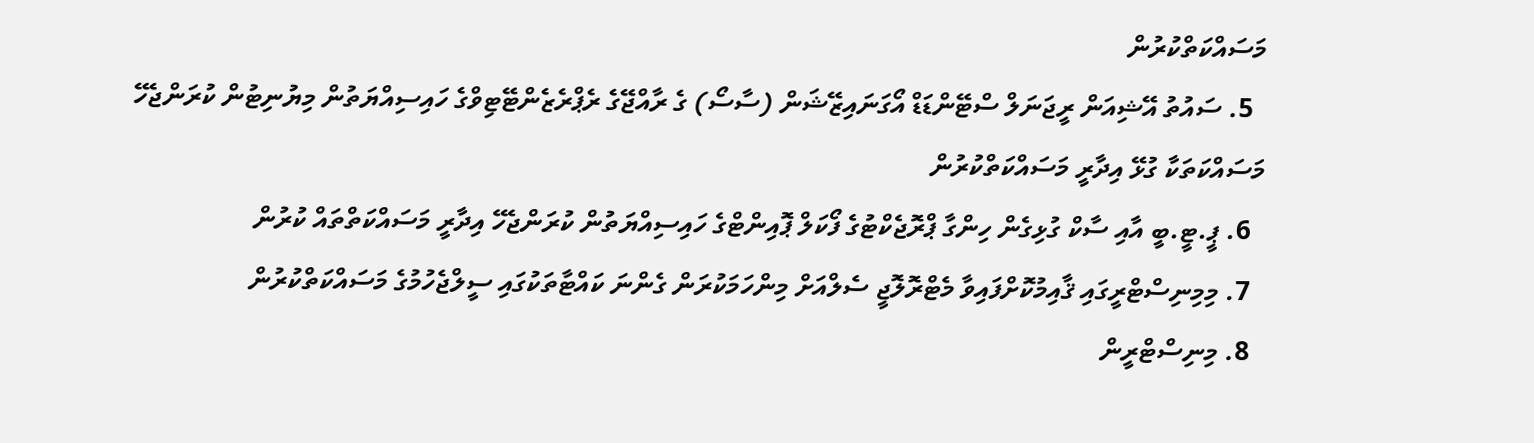މަސައްކަތްކުރުން
  5. ސައުތު އޭޝިއަން ރީޖަނަލް ސްޓޭންޑަޑް އޯގަނައިޒޭޝަން (ސާސޯ) ގެ ރާއްޖޭގެ ރެޕްރެޒެންޓޭޓިވްގެ ހައިސިއްޔަތުން މިޔުނިޓުން ކުރަންޖެހޭ މަސައްކަތަކާ ގުޅޭ އިދާރީ މަސައްކަތްކުރުން
  6. ޕީ.ޓީ.ބީ އާއި ސާކް ގުޅިގެން ހިންގާ ޕްރޮޖެކްޓުގެ ފޯކަލް ޕޮއިންޓްގެ ހައިސިއްޔަތުން ކުރަންޖެހޭ އިދާރީ މަސައްކަތްތައް ކުރުން
  7. މިމިނިސްޓްރީގައި ޤާއިމުކޮށްފައިވާ މެޓްރޮލޮޖީ ސެލްއަށް މިންހަމަކުރަން ގެންނަ ކައްޓާތަކުގައި ސީލްޖެހުމުގެ މަސައްކަތްކުރުން
  8. މިނިސްޓްރީން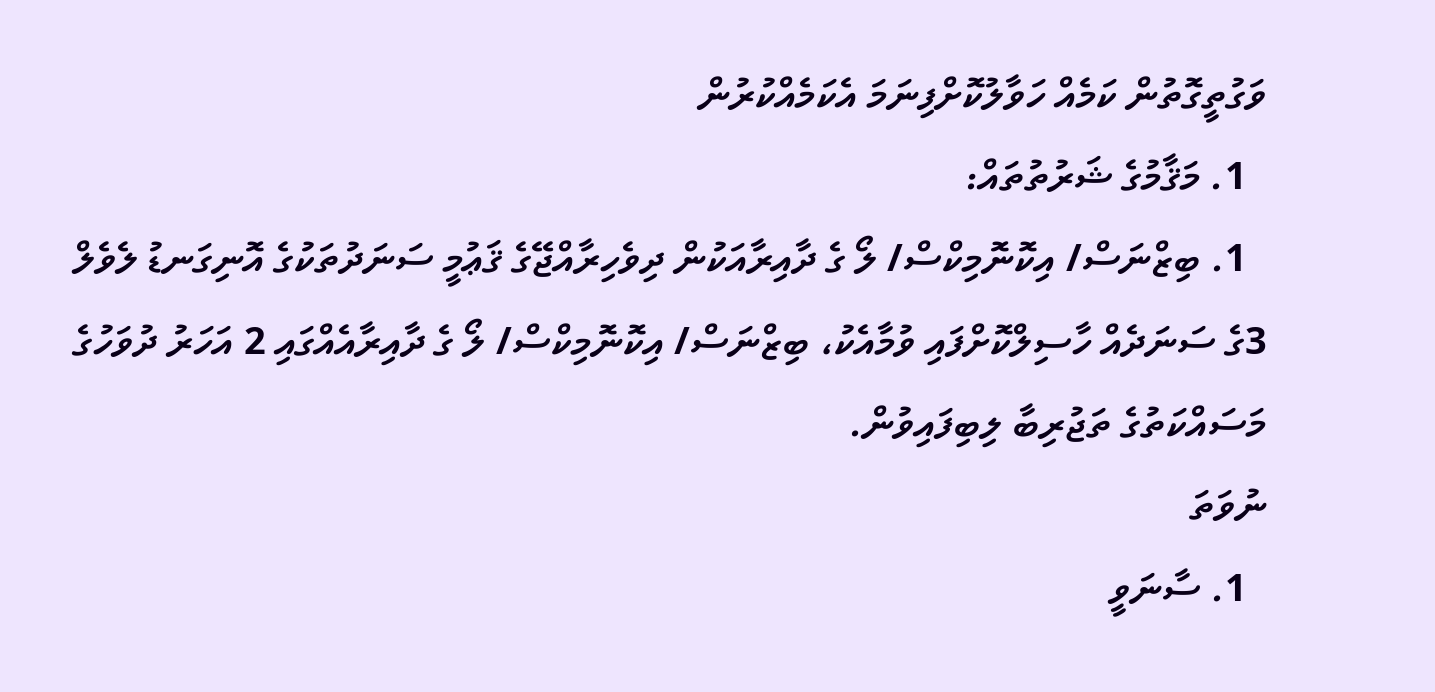ވަގުތީގޮތުން ކަމެއް ހަވާލުކޮށްފިނަމަ އެކަމެއްކުރުން
  1. މަޤާމުގެ ޝަރުތުތައް:
  1. ބިޒްނަސް/ އިކޮނޮމިކްސް/ ލޯ ގެ ދާއިރާއަކުން ދިވެހިރާއްޖޭގެ ޤަޢުމީ ސަނަދުތަކުގެ އޮނިގަނޑު ލެވެލް 3ގެ ސަނަދެއް ހާސިލްކޮށްފައި ވުމާއެކު، ބިޒްނަސް/ އިކޮނޮމިކްސް/ ލޯ ގެ ދާއިރާއެއްގައި 2 އަހަރު ދުވަހުގެ މަސައްކަތުގެ ތަޖުރިބާ ލިބިފައިވުން.
ނުވަތަ
  1. ސާނަވީ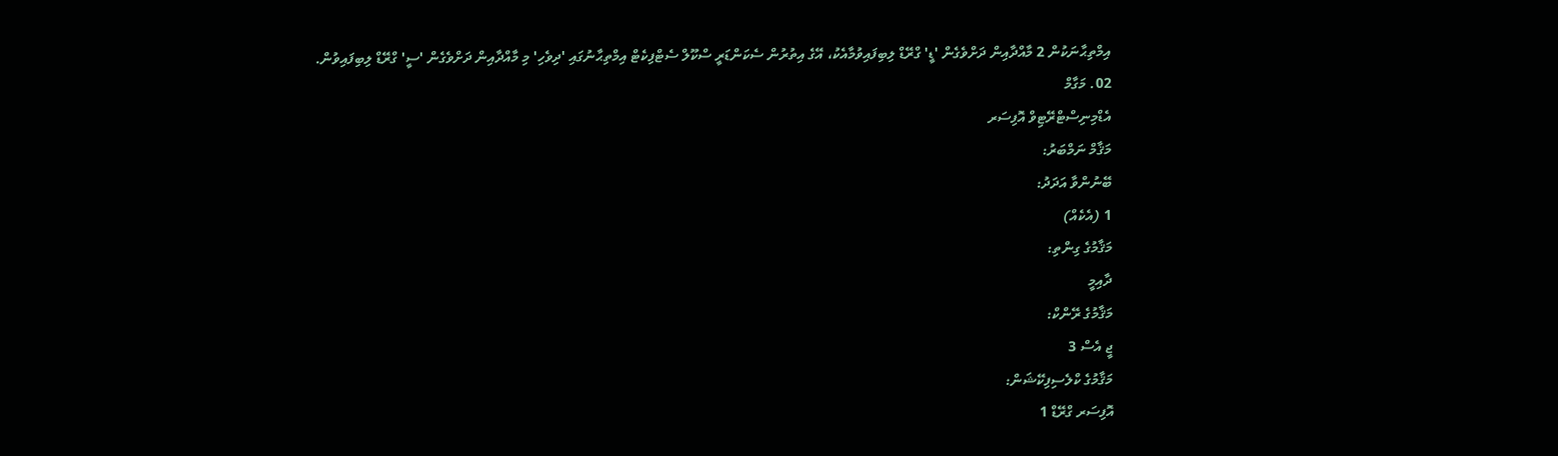އިމްތިޙާނަކުން 2 މާއްދާއިން ދަށްވެގެން 'ޑީ' ގްރޭޑް ލިބިފައިވުމާއެކު، އޭގެ އިތުރުން ސެކަންޑަރީ ސްކޫލް ސެޓްފިކެޓް އިމްތިޙާނުގައި 'ދިވެހި' މި މާއްދާއިން ދަށްވެގެން 'ސީ' ގްރޭޑް ލިބިފައިވުން.
02. މަގާމް
އެޑްމިނިސްޓްރޭޓިވް އޮފިސަރ
މަޤާމް ނަމްބަރު:
ބޭނުންވާ އަދަދު:
1 (އެކެއް)
މަޤާމުގެ ގިންތި:
ދާއިމީ
މަޤާމުގެ ރޭންކް:
ޖީ އެސް 3
މަޤާމުގެ ކްލެސިފިކޭޝަން:
އޮފިސަރ ގްރޭޑް 1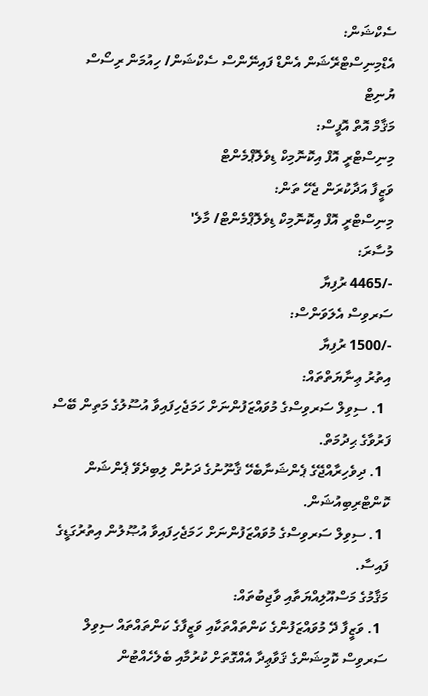ސެކްޝަން:
އެޑްމިނިސްޓްރޭޝަން އެންޑް ފައިނޭންސް ސެކްޝަން/ ހިއުމަން ރިސޯސް ޔުނިޓް
މަޤާމް އޮތް އޮފީސް:
މިނިސްޓްރީ އޮފް އިކޮނޮމިކް ޑިވެލޮޕްމެންޓް
ވަޒީފާ އަދާކުރަން ޖެހޭ ތަން:
މިނިސްޓްރީ އޮފް އިކޮނޮމިކް ޑިވެލޮޕްމެންޓް/ މާލެ'
މުސާރަ:
-/4465 ރުފިޔާ
ސަރވިސް އެލަވަންސް:
-/1500 ރުފިޔާ
އިތުރު ޢިނާޔަތްތައް:
  1. ސިވިލް ސަރވިސްގެ މުވައްޒަފުންނަށް ހަމަޖެހިފައިވާ އުސޫލުގެ މަތިން ބޭސް ފަރުވާގެ ޙިދުމަތް.
  1. ދިވެހިރާއްޖޭގެ ޕެންޝަނާބެހޭ ޤާނޫނުގެ ދަށުން ލިބިދެވޭ ޕެންޝަން ކޮންޓްރިބިއުޝަން.
  1. ސިވިލް ސަރވިސްގެ މުވައްޒަފުންނަށް ހަމަޖެހިފައިވާ އުޞޫލުން އިތުރުގަޑީގެ ފައިސާ.
މަޤާމުގެ މަސްއޫލިއްޔަތާއި ވާޖިބުތައް:
  1. ވަޒީފާ ދޭ މުވައްޒަފުންގެ ކަންތައްތަކާއި ވަޒީފާގެ ކަންތައްތައް ސިވިލް ސަރވިސް ކޮމިޝަންގެ ޤަވާޢިދާ އެއްގޮތަށް ކުރުމާއި ބެލެހެއްޓުން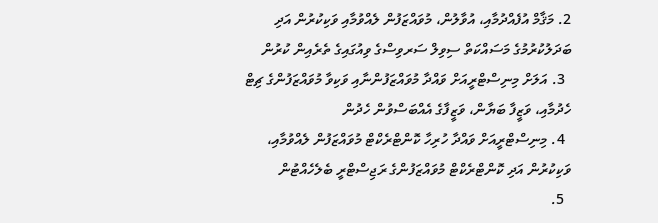2. މަޤާމް އުފެއްދުމާއި، އުވާލުން، މުވައްޒަފުން ލެއްވުމާއި ވަކިކުރުން އަދި ބަދަލުކުރުމުގެ މަސައްކަތް ސިވިލް ސަރވިސްގެ ވިއުގައިގެ ތެރެއިން ކުރުން
  3. އަލަށް މިނިސްޓްރީއަށް ވައްދާ މުވައްޒަފުންނާއި ވަކިވާ މުވައްޒަފުންގެ ޗިޓް ހެދުމާއި، ވަޒީފާ ބަޔާން، ވަޒީފާގެ އެއްބަސްވުން ހެދުން
  4. މިނިސްޓްރީއަށް ވައްދާ ހުރިހާ ކޮންޓްރެކްޓް މުވައްޒަފުން ލެއްވުމާއި، ވަކިކުރުން އަދި ކޮންޓްރެކްޓް މުވައްޒަފުންގެ ރަޖިސްޓްރީ ބެލެހެއްޓުން
  5.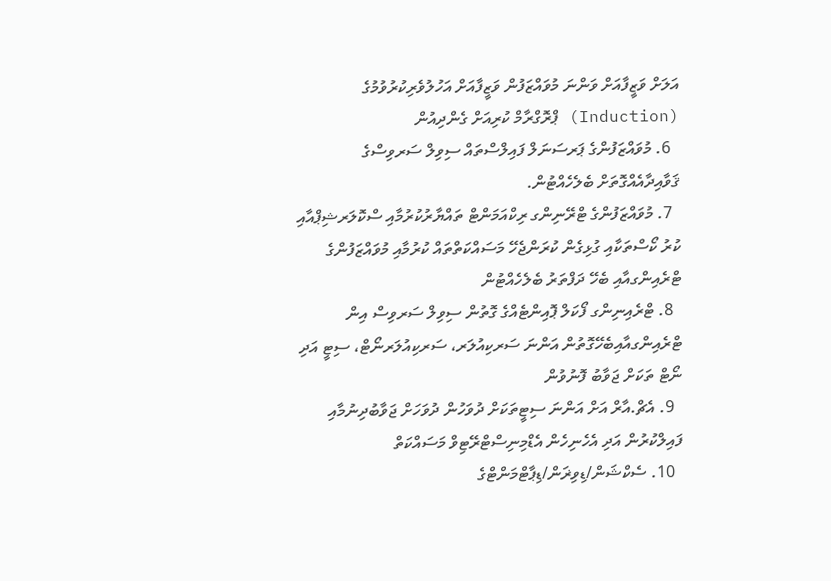އަލަށް ވަޒީފާއަށް ވަންނަ މުވައްޒަފުން ވަޒީފާއަށް އަހުލުވެރިކުރުވުމުގެ (Induction) ޕްރޮގްރާމް ކުރިއަށް ގެންދިއުން
  6. މުވައްޒަފުންގެ ޕަރސަނަލް ފައިލްސްތައް ސިވިލް ސަރވިސްގެ ޤަވާއިދާއެއްގޮތަށް ބެލެހެއްޓުން.
  7. މުވައްޒަފުންގެ ޓްރޭނިންގ ރިކްއަމަންޓް ތައްޔާރުކުރުމާއި ސްކޮލަރޝިޕްއާއި ކުރު ކޯސްތަކާއި ގުޅިގެން ކުރަންޖެހޭ މަސައްކަތްތައް ކުރުމާއި މުވައްޒަފުންގެ ޓްރެއިންގއާއި ބެހޭ ދަފްތަރު ބެލެހެއްޓުން
  8. ޓްރެއިނިންގ ފޯކަލް ޕޮއިންޓެއްގެ ގޮތުން ސިވިލް ސަރވިސް އިން ޓްރެއިންގއާއިބެހޭގޮތުން އަންނަ ސަރކިއުލަރ، ސަރކިއުލަރނޯޓް، ސިޓީ އަދި ނޯޓް ތަކަށް ޖަވާބު ފޮނުވުން
  9. އެޗް.އާރް އަށް އަންނަ ސިޓީތަކަށް ދުވަހުން ދުވަހަށް ޖަވާބުދިނުމާއި ފައިލްކުރުން އަދި އެހެނިހެން އެޑްމިނިސްޓްރޭޓިވް މަސައްކަތް
  10. ސެކްޝަން/ޑިވިޜަން/ޑިޕާޓްމަންޓްގެ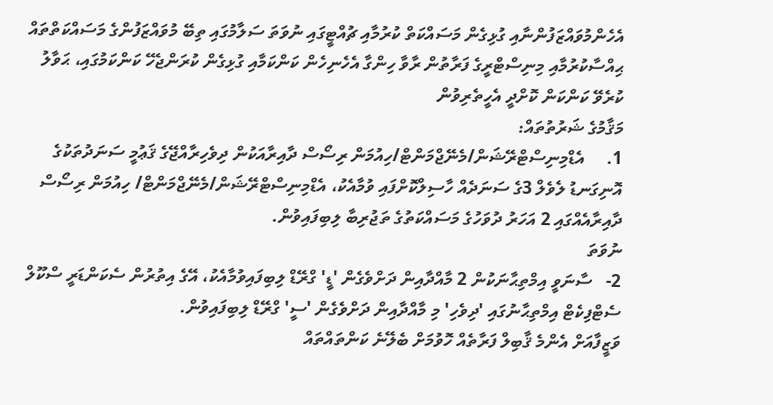އެހެންމުވައްޒަފުންނާއި ގުޅިގެން މަސައްކަތް ކުރުމާއި ޗުއްޓީގައި ނުވަތަ ސަލާމުގައި ތިބޭ މުވައްޒަފުންގެ މަސައްކަތްތައް ޙިއްސާކުރުމާއި މިނިސްޓްރީގެ ފަރާތުން ރާވާ ހިންގާ އެހެނިހެން ކަންކަމާއި ގުޅިގެން ކުރަންޖެހޭ ކަންކަމުގައި، ޙަވާލު ކުރެވޭ ކަންކަން ކޮށްދީ އެހީތެރިވުން
މަޤާމުގެ ޝަރުތުތައް:
1.     އެޑްމިނިސްޓްރޭޝަން/މެނޭޖްމަންޓް/ހިއުމަން ރިސޯސް ދާއިރާއަކުން ދިވެހިރާއްޖޭގެ ޤަޢުމީ ސަނަދުތަކުގެ އޮނިގަނޑު ލެވެލް 3ގެ ސަނަދެއް ހާސިލްކޮށްފައި ވުމާއެކު، އެޑްމިނިސްޓްރޭޝަން/މެނޭޖްމަންޓް/ ހިއުމަން ރިސޯސް ދާއިރާއެއްގައި 2 އަހަރު ދުވަހުގެ މަސައްކަތުގެ ތަޖުރިބާ ލިބިފައިވުން.
ނުވަތަ
2-   ސާނަވީ އިމްތިޙާނަކުން 2 މާއްދާއިން ދަށްވެގެން 'ޑީ' ގްރޭޑް ލިބިފައިވުމާއެކު، އޭގެ އިތުރުން ސެކަންޑަރީ ސްކޫލް ސެޓްފިކެޓް އިމްތިޙާނުގައި 'ދިވެހި' މި މާއްދާއިން ދަށްވެގެން 'ސީ' ގްރޭޑް ލިބިފައިވުން.
ވަޒީފާއަށް އެންމެ ޤާބިލް ފަރާތެއް ހޮވުމަށް ބެލޭނެ ކަންތައްތައް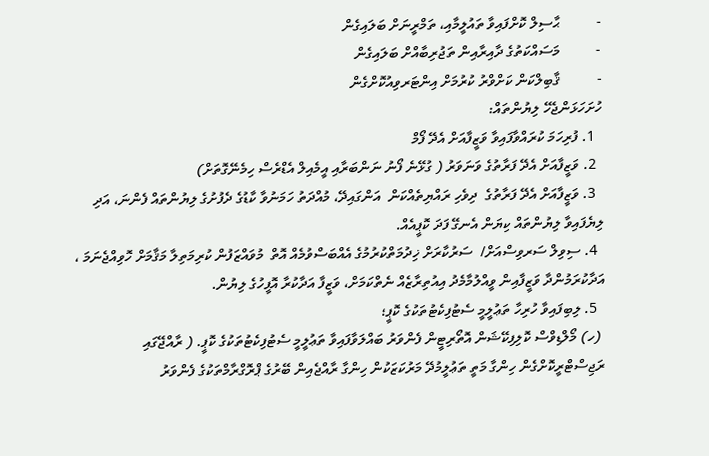-          ޙާސިލް ކޮށްފައިވާ ތައުލީމާއި، ތަމްރީނަށް ބަލައިގެން
-          މަސައްކަތުގެ ދާއިރާއިން ތަޖުރިބާއްށް ބަލައިގެން
-          ޤާބިލްކަން ކަށްވްރު ކުރުމަށް އިންޓަރވިއުކޮށްގެން
ހުށަހަޅަންޖެހޭ ލިޔުންތައް:
  1. ފުރިހަމަ ކުރައްވާފައިވާ ވަޒީފާއަށް އެދޭ ފޯމް
  2. ވަޒީފާއަށް އެދޭ ފަރާތުގެ ވަނަވަރު ( ގުޅޭނެ ފޯނު ނަންބަރާއި އީމެއިލް އެޑްރެސް ހިމެނޭގޮތަށް)
  3. ވަޒީފާއަށް އެދޭ ފަރާތުގެ  ދިވެހި ރައްޔިތެއްކަން  އަންގައިދޭ، މުއްދަތު ހަމަނުވާ ކާޑުގެ ދެފުށުގެ ލިޔުންތައް ފެންނަ، އަދި ލިޔެފައިވާ ލިޔުންތައް ކިޔަން އެނގޭ ފަދަ ކޮޕީއެއް.
  4. ސިވިލް ސަރވިސްއަށް/  ސަރުކާރަށް ޚިދުމަތްކުރުމުގެ އެއްބަސްވުމެއް އޮތް  މުވައްޒަފުން ކުރިމަތިލާ މަޤާމަށް ހޮވިއްޖެނަމަ ، އަދާކުރަމުންދާ ވަޒީފާއިން ވީއްލުމާމެދު އިއުތިރާޒެއް ނެތްކަމަށް، ވަޒީފާ އަދާކުރާ އޮފީހުގެ ލިޔުން.
  5. ލިބިފައިވާ ހުރިހާ ތަޢުލީމީ ސެޓުފިކެޓުތަކުގެ ކޮޕީ؛
 (ހ) މޯލްޑިވްސް ކޮލިފިކޭޝަން އޮތޯރިޓީން ފެންވަރު ބައްލަވާފައިވާ ތަޢުލީމީ ސެޓުފިކެޓުތަކުގެ ކޮޕީ. ( ރާއްޖޭގައި ރަޖިސްޓްރީކޮށްގެން ހިންގާ މަތީ ތަޢުލީމުދޭ މަރުކަޒަކުން ހިންގާ ރާއްޖެއިން ބޭރުގެ ޕްރޮގްރާމްތަކުގެ ފެންވަރު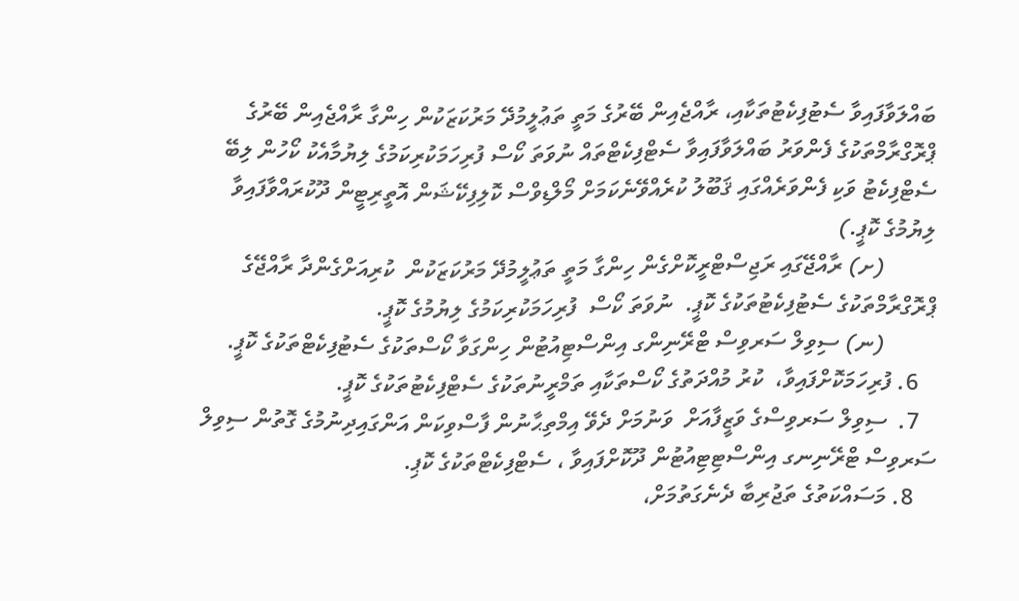ބައްލަވާފައިވާ ސެޓުފިކެޓުތަކާއި، ރާއްޖެއިން ބޭރުގެ މަތީ ތަޢުލީމުދޭ މަރުކަޒަކުން ހިންގާ ރާއްޖެއިން ބޭރުގެ ޕްރޮގްރާމްތަކުގެ ފެންވަރު ބައްލަވާފައިވާ ސެޓްފިކެޓްތައް ނުވަތަ ކޯސް ފުރިހަމަކުރިކަމުގެ ލިޔުމާއެކު ކޯހުން ލިބޭ ސެޓްފިކެޓު ވަކި ފެންވަރެއްގައި ޤަބޫލު ކުރެއްވޭނެކަމަށް މޯލްޑިވްސް ކޮލިފިކޭޝަން އޮތީރިޓީން ދޫކުރައްވާފައިވާ ލިޔުމުގެ ކޮޕީ.)
         (ށ) ރާއްޖޭގައި ރަޖިސްޓްރީކޮށްގެން ހިންގާ މަތީ ތަޢުލީމުދޭ މަރުކަޒަކުން  ކުރިއަށްގެންދާ ރާއްޖޭގެ ޕްރޮގްރާމްތަކުގެ ސެޓުފިކެޓުތަކުގެ ކޮޕީ.  ނުވަތަ ކޯސް  ފުރިހަމަކުރިކަމުގެ ލިޔުމުގެ ކޮޕީ.
         (ނ) ސިވިލް ސަރވިސް ޓްރޭނިންގ އިންސްޓިއުޓުން ހިންގަވާ ކޯސްތަކުގެ ސެޓުފިކެޓްތަކުގެ ކޮޕީ.
   6. ފުރިހަމަކޮށްފައިވާ،  ކުރު މުއްދަތުގެ ކޯސްތަކާއި ތަމްރީނުތަކުގެ ސެޓްފިކެޓުތަކުގެ ކޮޕީ.
   7.  ސިވިލް ސަރވިސްގެ ވަޒީފާއަށް  ވަނުމަށް ދެވޭ އިމްތިޙާނުން ފާސްވިކަން އަންގައިދިނުމުގެ ގޮތުން ސިވިލް ސަރވިސް ޓްރޭނިނގ އިންސްޓިޓިއުޓުން ދޫކޮށްފައިވާ ، ސެޓްފިކެޓްތަކުގެ ކޮޕި.
    8. މަސައްކަތުގެ ތަޖުރިބާ ދެނެގަތުމަށް،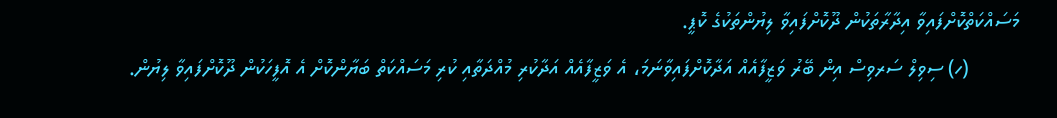މަސައްކަތްކޮށްފައިވާ އިދާރާތަކުން ދޫކޮށްފައިވާ ލިޔުންތަކުގެ ކޮޕީ.
         (ހ) ސިވިލް ސަރވިސް އިން ބޭރު ވަޒީފާއެއް އަދާކޮށްފައިވާނަމަ، އެ ވަޒީފާއެއް އަދާކުރި މުއްދަތާއި ކުރި މަސައްކަތް ބަޔާންކޮށް އެ އޮފީހަކުން ދޫކޮށްފައިވާ ލިޔުން.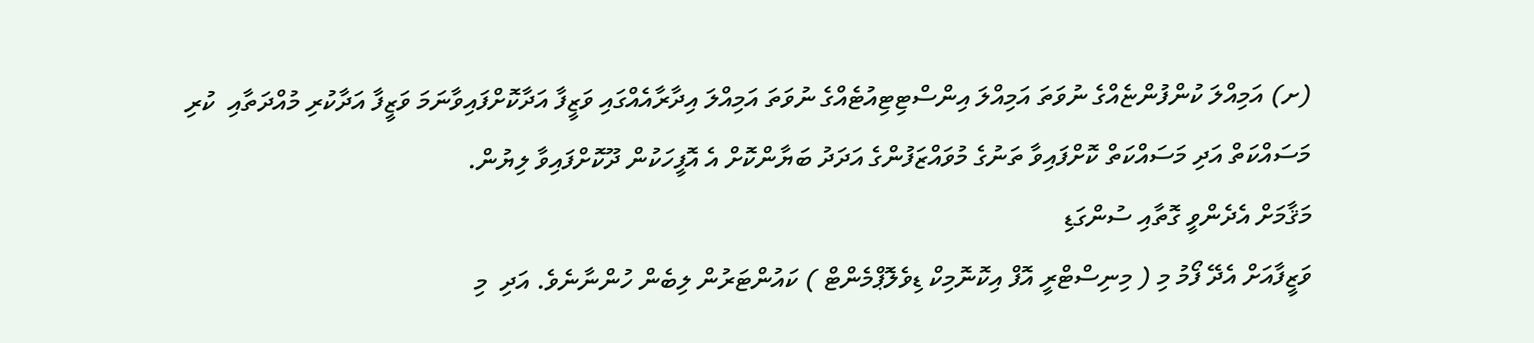(ށ) އަމިއްލަ ކުންފުންޏެއްގެ ނުވަތަ އަމިއްލަ އިންސްޓިޓިއުޓެއްގެ ނުވަތަ އަމިއްލަ އިދާރާއެއްގައި ވަޒީފާ އަދާކޮށްފައިވާނަމަ ވަޒީފާ އަދާކުރި މުއްދަތާއި  ކުރި މަސައްކަތް އަދި މަސައްކަތް ކޮށްފައިވާ ތަނުގެ މުވައްޒަފުންގެ އަދަދު ބަޔާންކޮށް އެ އޮފީހަކުން ދޫކޮށްފައިވާ ލިޔުން.
މަޤާމަށް އެދެންވީ ގޮތާއި ސުންގަޑި
ވަޒީފާއަށް އެދޭ ފޯމު މި ( މިނިސްޓްރީ އޮފް އިކޮނޮމިކް ޑިވެލޮޕްމެންޓް ) ކައުންޓަރުން ލިބެން ހުންނާނެވެ. އަދި  މި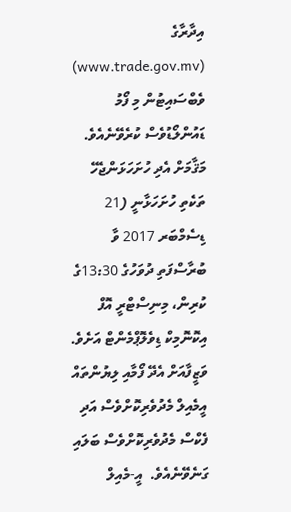އިދާރާގެ  (www.trade.gov.mv) ވެބްސައިޓުން މި ފޯމު ޑައުންލޯޑުވެސް ކުރެވޭނެއެވެ.  މަޤާމަށް އެދި ހުށަހަޅަންޖެހޭ ތަކެތި ހުށަހަޅާނީ (21 ޑިސެމްބަރ 2017 ވާ ބުރާސްފަތި ދުވަހުގެ 13:30ގެ ކުރިން، މިނިސްޓްރީ އޮފް އިކޮނޮމިކް ޑިވެލޮޕްމެންޓް އަށެވެ. ވަޒީފާއަށް އެދޭ ފޯމާއި ލިޔުންތައް އީމެއިލް މެދުވެރިކޮށްވެސް އަދި ފެކްސް މެދުވެރިކޮށްވެސް ބަލައި ގަނެވޭނެއެވެ.  އީ-މެއިލް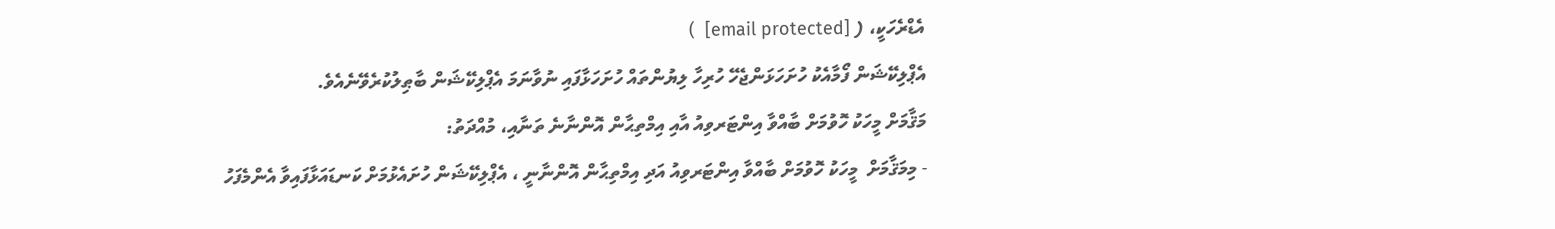އެޑްރެހަކީ، ( [email protected]  )
އެޕްލިކޭޝަން ފޯމާއެކު ހުށަހަޅަންޖެހޭ ހުރިހާ ލިޔުންތައް ހުށަހަޅާފައި ނުވާނަމަ އެޕްލިކޭޝަން ބާޠިލުކުރެވޭނެއެވެ.
މަޤާމަށް މީހަކު ހޮވުމަށް ބާއްވާ އިންޓަރވިއު އާއި އިމްތިޙާން އޮންނާނެ ތަނާއި، މުއްދަތު:
- މިމަޤާމަށް  މީހަކު ހޮވުމަށް ބާއްވާ އިންޓަރވިއު އަދި އިމްތިޙާން އޮންނާނީ ، އެޕްލިކޭޝަން ހުށައެޅުމަށް ކަނޑައަޅާފައިވާ އެންމެފަހު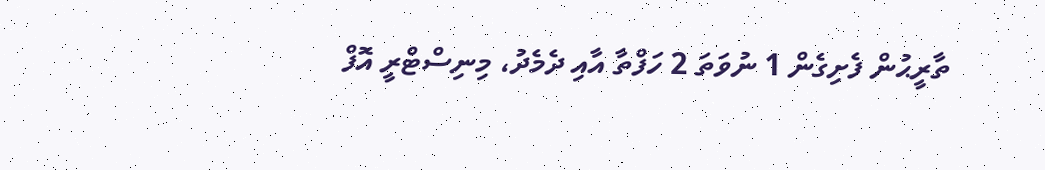ތާރީޙުން ފެށިގެން 1 ނުވަތަ 2 ހަފްތާ އާއި ދެމެދު، މިނިސްޓްރީ އޮފް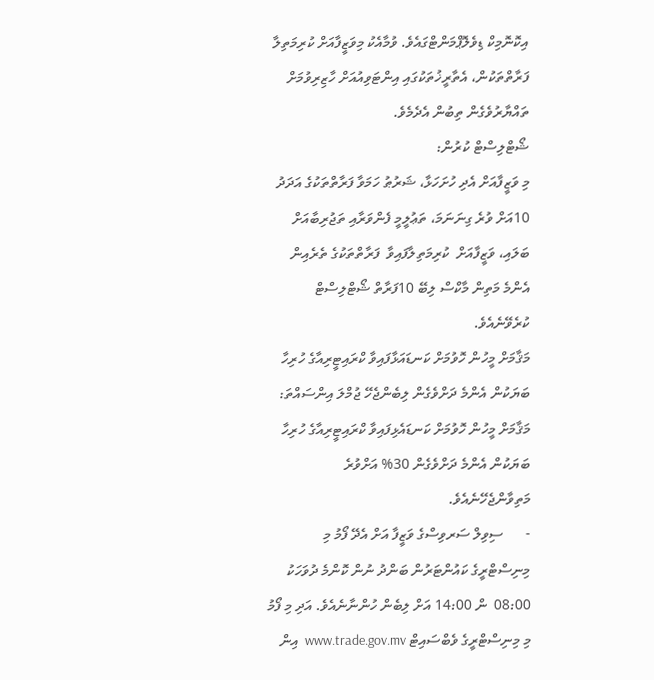އިކޮނޮމިކް ޑިވެލޮޕްމަންޓްގައެވެ. ވުމާއެކު މިވަޒީފާއަށް ކުރިމަތިލާ ފަރާތްތަކުން، އެތާރީޚުތަކުގައި އިންޓަވިއުއަށް ހާޒިރިވުމަށް ތައްޔާރުވެގެން ތިބުން އެދެމެވެ.
ޝޯޓްލިސްޓް ކުރުން:
މި ވަޒީފާއަށް އެދި ހުށަހަޅާ، ޝަރުޠު ހަމަވާ ފަރާތްތަކުގެ އަދަދު 10އަށް ވުރެ ގިނަނަމަ، ތަޢުލީމީ ފެންވަރާއި ތަޖުރިބާއަށް ބަލައި، ވަޒީފާއަށް  ކުރިމަތިލާފައިވާ  ފަރާތްތަކުގެ ތެރެއިން އެންމެ މަތިން މާކްސް ލިބޭ 10ފަރާތް ޝޯޓްލިސްޓް ކުރެވޭނެއެވެ.
މަޤާމަށް މީހުން ހޮވުމަށް ކަނޑައަޅާފައިވާ ކްރައިޓީރިއާގެ ހުރިހާ ބަޔަކުން އެންމެ ދަށްވެގެން ލިބެންޖެހޭ ޖުމްލަ އިންސައްތަ:
މަޤާމަށް މީހުން ހޮވުމަށް ކަނޑައެޅިފައިވާ ކްރައިޓީރިއާގެ ހުރިހާ ބަޔަކުން އެންމެ ދަށްވެގެން 30% އަށްވުރެ މަތިވާންޖެހޭނެއެވެ.
-      ސިވިލް ސަރވިސްގެ ވަޒީފާ އަށް އެދޭ ފޯމު މި މިނިސްޓްރީގެ ކައުންޓަރުން ބަންދު ނުން ކޮންމެ ދުވަހަކު 08:00  ން 14:00 އަށް ލިބެން ހުންނާނެއެވެ. އަދި މި ފޯމު މި މިނިސްޓްރީގެ ވެބްސައިޓް www.trade.gov.mv  އިން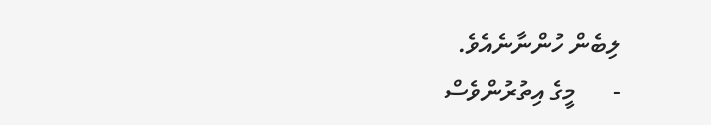ލިބެން ހުންނާނެއެވެ.
-      މީގެ އިތުރުންވެސް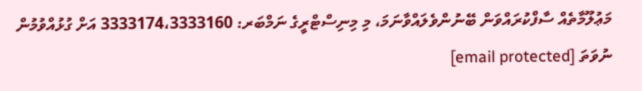މަޢުލޫމާތެއް ސާފްކުރައްވަން ބޭނުންވެލައްވާނަމަ، މި މިނިސްޓްރީގެ ނަމްބަރ: 3333174،3333160 އަށް ގުޅުއްވުމުން ނުވަތަ [email protected]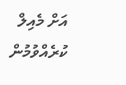އަށް މެއިލް ކުރެއްވުމުން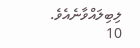ލިބިލައްވާނެއެވެ.
10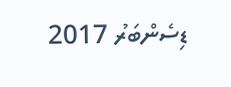ޑިސެންބަރު 2017